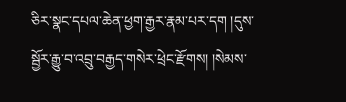ཅིར་སྣང་དཔལ་ཆེན་ཕྱག་རྒྱར་རྣམ་པར་དག །དུས་སྦྱོར་རྒྱུ་བ་འབྲུ་བརྒྱད་གསེར་ཕྲེང་རྫོགས། །སེམས་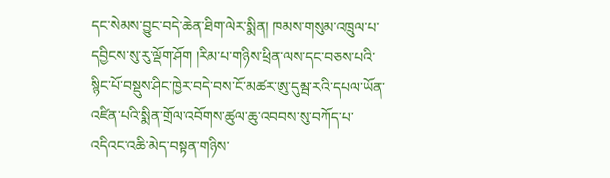དང་སེམས་བྱུང་བདེ་ཆེན་ཐིག་ལེར་སྨིན། ཁམས་གསུམ་འཁྲུལ་པ་དབྱིངས་སུ་རུ་ལྡོག་ཤོག །རིམ་པ་གཉིས་ཕྲིན་ལས་དང་བཅས་པའི་སྙིང་པོ་བསྡུས་ཤིང་ཁྱེར་བདེ་བས་ངོ་མཚར་ཨུ་དུམྦ་རའི་དཔལ་ཡོན་འཛིན་པའི་སྨིན་གྲོལ་འབོགས་ཚུལ་ཆུ་འབབས་སུ་བཀོད་པ་འདིའང་འཆི་མེད་བསྟན་གཉིས་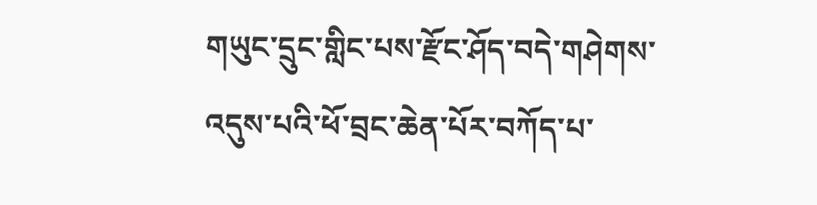གཡུང་དྲུང་གླིང་པས་རྫོང་ཤོད་བདེ་གཤེགས་འདུས་པའི་ཕོ་བྲང་ཆེན་པོར་བཀོད་པ་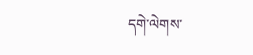དགེ་ལེགས་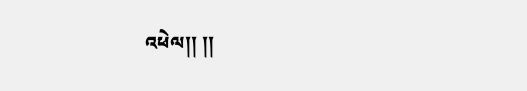འཕེལ།། །།